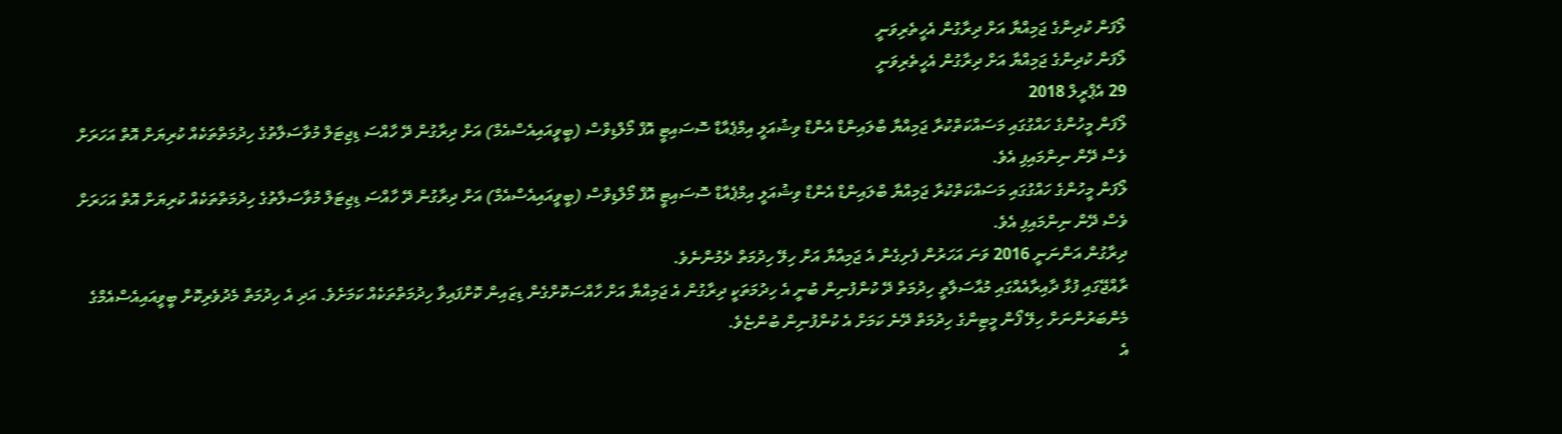ލޯފަން ކުދިންގެ ޖަމިއްޔާ އަށް ދިރާގުން އެހީތެރިވަނީ
ލޯފަން ކުދިންގެ ޖަމިއްޔާ އަށް ދިރާގުން އެހީތެރިވަނީ
29 އެޕްރީލް 2018
ލޯފަން މީހުންގެ ހައްގުގައި މަސައްކަތްކުރާ ޖަމިއްޔާ ބްލައިންޑް އެންޑް ވިޝުއަލީ އިމްޕެއާޑް ސޮސައިޓީ އޮފް މޯލްޑިވްސް (ބީވީއައިއެސްއެމް) އަށް ދިރާގުން ދޭ ހާއްސަ ޑިޖިޓަލް މުވާސަލާތުގެ ހިދުމަތްތަކެއް ކުރިޔަށް އޮތް އަހަރަށް ވެސް ދޭން ނިންމައިފި އެވެ.
ލޯފަން މީހުންގެ ހައްގުގައި މަސައްކަތްކުރާ ޖަމިއްޔާ ބްލައިންޑް އެންޑް ވިޝުއަލީ އިމްޕެއާޑް ސޮސައިޓީ އޮފް މޯލްޑިވްސް (ބީވީއައިއެސްއެމް) އަށް ދިރާގުން ދޭ ހާއްސަ ޑިޖިޓަލް މުވާސަލާތުގެ ހިދުމަތްތަކެއް ކުރިޔަށް އޮތް އަހަރަށް ވެސް ދޭން ނިންމައިފި އެވެ.
ދިރާގުން އަންނަނީ 2016 ވަނަ އަހަރުން ފެށިގެން އެ ޖަމިއްޔާ އަށް ހިލޭ ހިދުމަތް ދެމުންނެވެ.
ރާއްޖޭގައި ފުޅާ ދާއިރާއެއްގައި މުއާސަލާތީ ހިދުމަތް ދޭ ކުންފުނިން ބުނީ އެ ހިދުމަތަކީ ދިރާގުން އެ ޖަމިއްޔާ އަށް ހާއްސަކޮށްގެން ޑިޒައިން ކޮށްފައިވާ ހިދުމަތްތަކެއް ކަމަށެވެ. އަދި އެ ހިދުމަތް މެދުވެރިކޮށް ބީވީއައިއެސްއެމްގެ މެންބަރުންނަށް ހިލޭ ފޯން މީޓިންގެ ހިދުމަތް ދޭނެ ކަމަށް އެ ކުންފުނިން ބުންޏެވެ.
އެ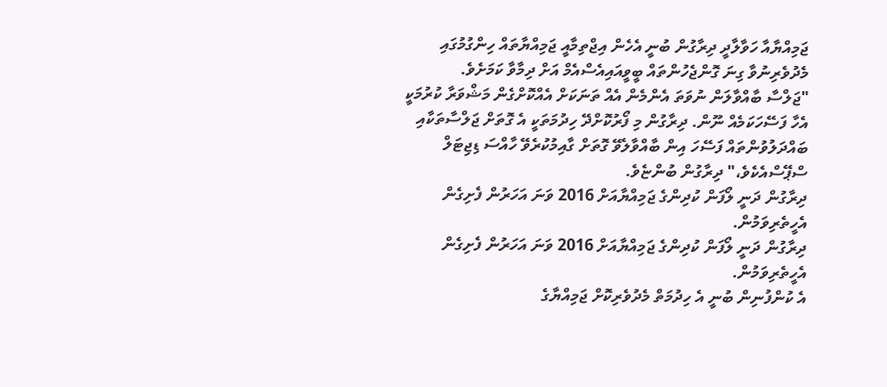ޖަމިއްޔާއާ ހަވާލާދީ ދިރާގުން ބުނީ އެހެން އިޖްތިމާއީ ޖަމިއްޔާތައް ހިންގުމުގައި މެދުވެރިނުވާ ގިނަ ގޮންޖެހުންތައް ބީވީއައިއެސްއެމް އަށް ދިމާވާ ކަމަށެވެ.
"ޖަލްސާ ބާއްވާލަން ނުވަތަ އެންމެން އެއް ތަނަކަށް އެއްކޮށްގެން މަޝްވަރާ ކުރުމަކީ އެހާ ފަސޭހަކަމެއް ނޫން. ދިރާގުން މި ފޯރުކޮށްދޭ ހިދުމަތަކީ އެ ގޮތަށް ޖަލްސާތަކާއި ބައްދަލުވުންތައް ފަސޭހަ އިން ބާއްވާލެވޭ ގޮތަށް ގާއިމުކުރެވޭ ހާއްސަ ޑިޖިޓަލް ސްޕޭސްއެކެވެ،" ދިރާގުން ބުންޏެވެ.
ދިރާގުން ދަނީ ލޯފަން ކުދިންގެ ޖަމިއްޔާއަށް 2016 ވަނަ އަހަރުން ފެށިގެން އެހީތެރިވަމުން.
ދިރާގުން ދަނީ ލޯފަން ކުދިންގެ ޖަމިއްޔާއަށް 2016 ވަނަ އަހަރުން ފެށިގެން އެހީތެރިވަމުން.
އެ ކުންފުނިން ބުނީ އެ ހިދުމަތް މެދުވެރިކޮށް ޖަމިއްޔާގެ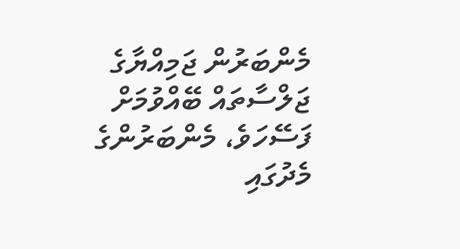މެންބަރުން ޖަމިއްޔާގެ ޖަލްސާތައް ބޭއްވުމަށް ފަސޭހަވެ، މެންބަރުންގެ މެދުގައި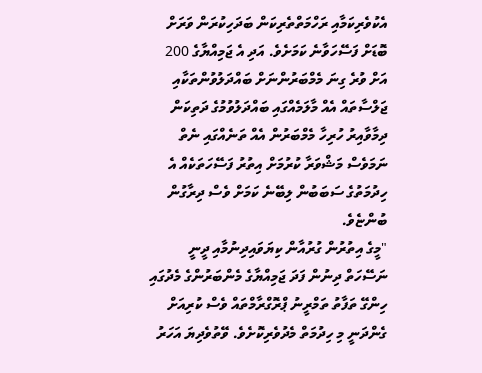އެކުވެރިކަމާއި ރަހްމަތްތެރިކަން ބަދަހިކުރަން ވަރަށް ބޮޑަށް ފަސޭހަވާނެ ކަމަށެވެ. އަދި އެ ޖަމިއްޔާގެ 200 އަށް ވުރެ ގިނަ މެމްބަރުންނަށް ބައްދަލުވުންތަކާއި ޖަލްސާތައް އެއް މާލަމެއްގައި ބައްދަލުވުމުގެ ދަތިކަން ދިމާވާއިރު ހުރިހާ މެމްބަރުން އެއް ތަނެއްގައި ނެތް ނަމަވެސް މަޝްވަރާ ކުރުމަށް އިތުރު ފަސޭހަތަކެއް އެ ހިދުމަތުގެ ސަބަބުން ލިބޭނެ ކަމަށް ވެސް ދިރާގުން ބުންޏެވެ.
"މީގެ އިތުރުން ގުރުއާން ކިޔަވައިދިނުމާއި ދީނީ ނަސޭހަތް ދިނުން ފަދަ ޖަމިއްޔާގެ މެންބަރުންގެ މެދުގައި ހިންގޭ ތަފާތު ތަމްރީނު ޕްރޮގްރާމްތައް ވެސް ކުރިއަށް ގެންދަނީ މި ހިދުމަތް މެދުވެރިކޮށެވެ. ވޭތުވެދިޔަ އަހަރު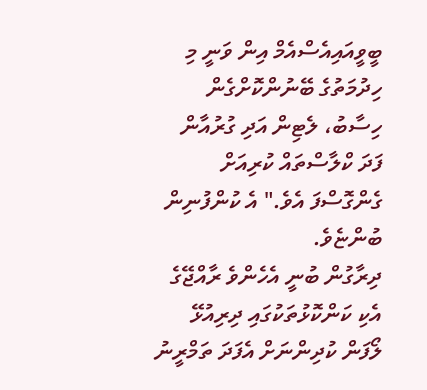ބީވީއައިއެސްއެމް އިން ވަނީ މި ހިދުމަތުގެ ބޭނުންކޮށްގެން ހިސާބު، ލެޓިން އަދި ގުރުއާން ފަދަ ކްލާސްތައް ކުރިއަށް ގެންގޮސްފަ އެވެ." އެ ކުންފުނިން ބުންޏެވެ.
ދިރާގުން ބުނީ އެހެންވެ ރާއްޖޭގެ އެކި ކަންކޮޅުތަކުގައި ދިރިއުޅޭ ލޯފަން ކުދިންނަށް އެފަދަ ތަމްރީނު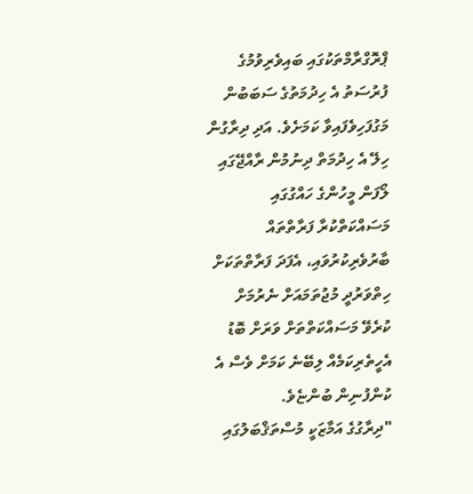ޕްރޮގްރާމްތަކުގައި ބައިވެރިވުމުގެ ފުރުސަތު އެ ހިދުމަތުގެ ސަބަބުން މަގުފަހިވެފައިވާ ކަމަށެވެ. އަދި ދިރާގުން ހިލޭ އެ ހިދުމަތް ދިނުމުން ރާއްޖޭގައި ލޯފަން މީހުންގެ ހައްގުގައި މަސައްކަތްކުރާ ފަރާތްތައް ބާރުވެރިކުރުވައި، އެފަދަ ފަރާތްތަކަށް ހިތްވަރުދީ މުޖުތަމައަށް ނެރުމަށް ކުރެވޭ މަސައްކަތްތަށް ވަރަށް ބޮޑު އެހީތެރިކަމެއް ލިބޭނެ ކަމަށް ވެސް އެ ކުންފުނިން ބުންޏެވެ.
"ދިރާގުގެ އަމާޒަކީ މުސްތަޤްބަލުގައި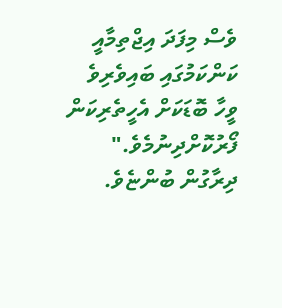ވެސް މިފަދަ އިޖްތިމާއީ ކަންކަމުގައި ބައިވެރިވެ ވީހާ ބޮޑަކަށް އެހީތެރިކަން ފޯރުކޮށްދިނުމެވެ." ދިރާގުން ބުންޏެވެ.